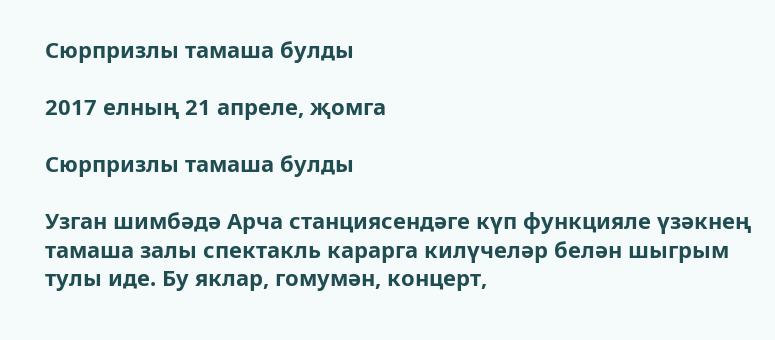Сюрпризлы тамаша булды

2017 елның 21 апреле, җомга

Сюрпризлы тамаша булды

Узган шимбәдә Арча станциясендәге күп функцияле үзәкнең тамаша залы спектакль карарга килүчеләр белән шыгрым тулы иде. Бу яклар, гомумән, концерт,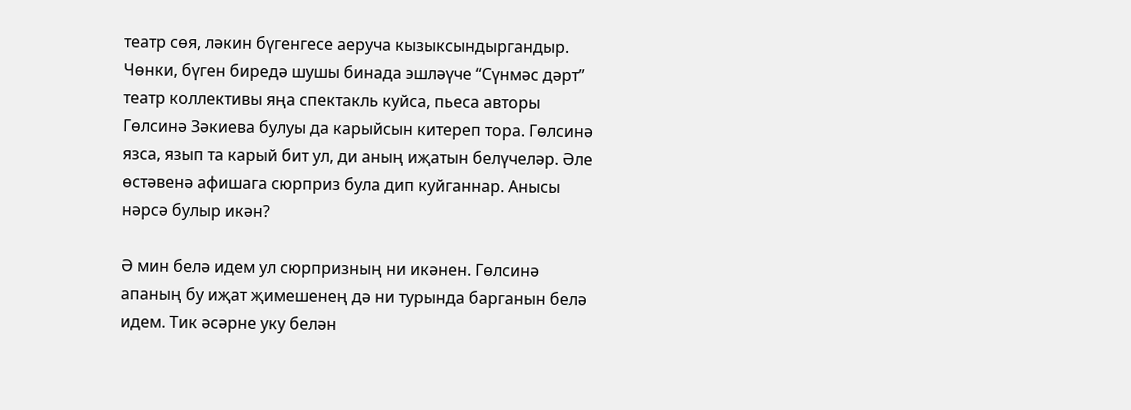театр сөя, ләкин бүгенгесе аеруча кызыксындыргандыр. Чөнки, бүген биредә шушы бинада эшләүче “Сүнмәс дәрт” театр коллективы яңа спектакль куйса, пьеса авторы Гөлсинә Зәкиева булуы да карыйсын китереп тора. Гөлсинә язса, язып та карый бит ул, ди аның иҗатын белүчеләр. Әле өстәвенә афишага сюрприз була дип куйганнар. Анысы нәрсә булыр икән?

Ә мин белә идем ул сюрпризның ни икәнен. Гөлсинә апаның бу иҗат җимешенең дә ни турында барганын белә идем. Тик әсәрне уку белән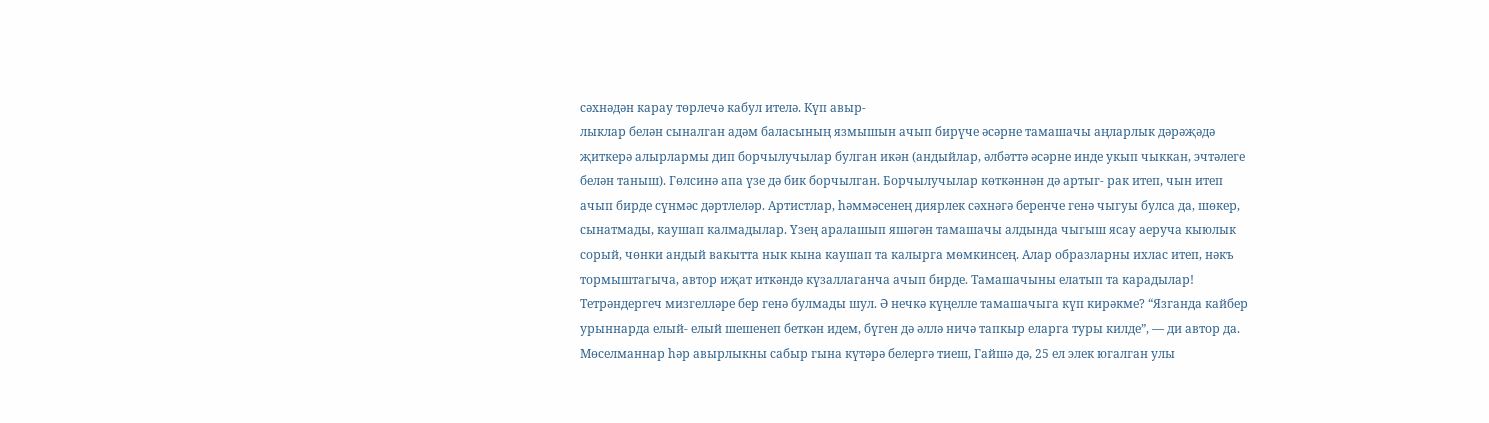сәхнәдән карау төрлечә кабул ителә. Күп авыр-
лыклар белән сыналган адәм баласының язмышын ачып бирүче әсәрне тамашачы аңларлык дәрәҗәдә җиткерә алырлармы дип борчылучылар булган икән (андыйлар, әлбәттә әсәрне инде укып чыккан, эчтәлеге белән таныш). Гөлсинә апа үзе дә бик борчылган. Борчылучылар көткәннән дә артыг- рак итеп, чын итеп ачып бирде сүнмәс дәртлеләр. Артистлар, һәммәсенең диярлек сәхнәгә беренче генә чыгуы булса да, шөкер, сынатмады, каушап калмадылар. Үзең аралашып яшәгән тамашачы алдында чыгыш ясау аеруча кыюлык сорый, чөнки андый вакытта нык кына каушап та калырга мөмкинсең. Алар образларны ихлас итеп, нәкъ тормыштагыча, автор иҗат иткәндә күзаллаганча ачып бирде. Тамашачыны елатып та карадылар! Тетрәндергеч мизгелләре бер генә булмады шул. Ә нечкә күңелле тамашачыга күп кирәкме? “Язганда кайбер урыннарда елый- елый шешенеп беткән идем, бүген дә әллә ничә тапкыр еларга туры килде”, — ди автор да. Мөселманнар һәр авырлыкны сабыр гына күтәрә белергә тиеш, Гайшә дә, 25 ел элек югалган улы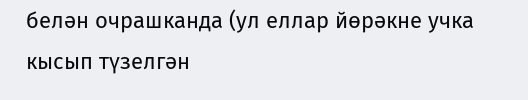белән очрашканда (ул еллар йөрәкне учка кысып түзелгән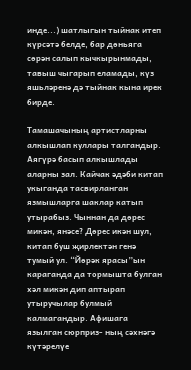инде...) шатлыгын тыйнак итеп күрсәтә белде, бар дөньяга сөрән салып кычкырынмады, тавыш чыгарып еламады, күз яшьләренә дә тыйнак кына ирек бирде.

Тамашачының артистларны алкышлап куллары талгандыр. Аягүрә басып алкышлады аларны зал. Кайчак әдәби китап укыганда тасвирланган язмышларга шаклар катып утырабыз. Чыннан да дөрес микән, янәсе? Дөрес икән шул, китап буш җирлектән генә тумый ул. “Йөрәк ярасы”ын караганда да тормышта булган хәл микән дип аптырап утыручылар булмый калмагандыр. Афишага язылган сюрприз- ның сәхнәгә күтәрелүе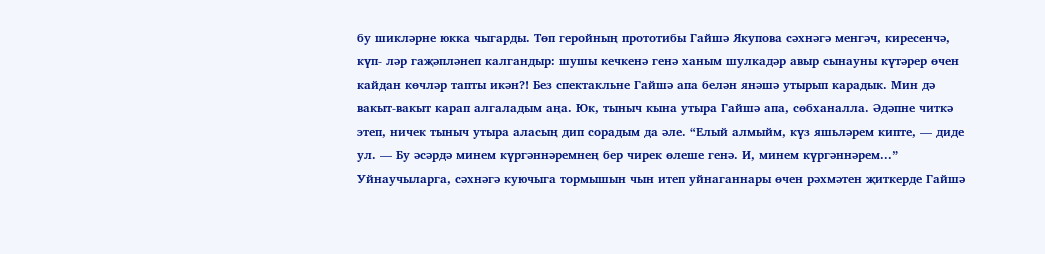бу шикләрне юкка чыгарды. Төп геройның прототибы Гайшә Якупова сәхнәгә менгәч, киресенчә, күп- ләр гаҗәпләнеп калгандыр: шушы кечкенә генә ханым шулкадәр авыр сынауны күтәрер өчен кайдан көчләр тапты икән?! Без спектакльне Гайшә апа белән янәшә утырып карадык. Мин дә вакыт-вакыт карап алгаладым аңа. Юк, тыныч кына утыра Гайшә апа, сөбханалла. Әдәпне читкә этеп, ничек тыныч утыра аласың дип сорадым да әле. “Елый алмыйм, күз яшьләрем кипте, — диде ул. — Бу әсәрдә минем күргәннәремнең бер чирек өлеше генә. И, минем күргәннәрем...” Уйнаучыларга, сәхнәгә куючыга тормышын чын итеп уйнаганнары өчен рәхмәтен җиткерде Гайшә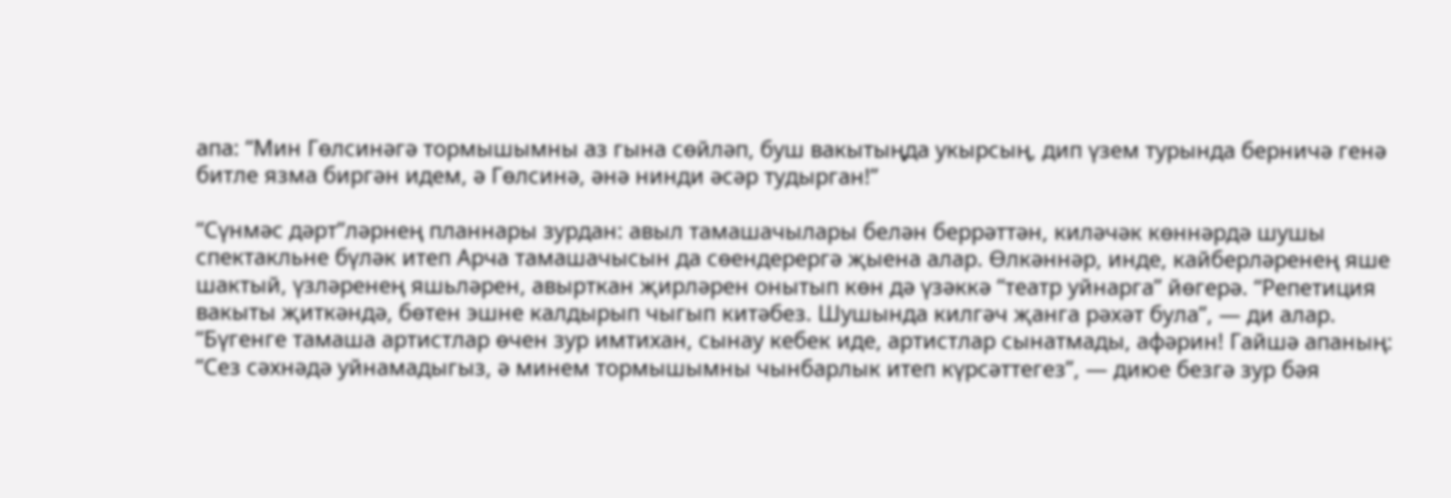апа: “Мин Гөлсинәгә тормышымны аз гына сөйләп, буш вакытыңда укырсың, дип үзем турында берничә генә битле язма биргән идем, ә Гөлсинә, әнә нинди әсәр тудырган!”

“Сүнмәс дәрт”ләрнең планнары зурдан: авыл тамашачылары белән беррәттән, киләчәк көннәрдә шушы спектакльне бүләк итеп Арча тамашачысын да сөендерергә җыена алар. Өлкәннәр, инде, кайберләренең яше шактый, үзләренең яшьләрен, авырткан җирләрен онытып көн дә үзәккә “театр уйнарга” йөгерә. “Репетиция вакыты җиткәндә, бөтен эшне калдырып чыгып китәбез. Шушында килгәч җанга рәхәт була”, — ди алар. “Бүгенге тамаша артистлар өчен зур имтихан, сынау кебек иде, артистлар сынатмады, афәрин! Гайшә апаның: “Сез сәхнәдә уйнамадыгыз, ә минем тормышымны чынбарлык итеп күрсәттегез”, — диюе безгә зур бәя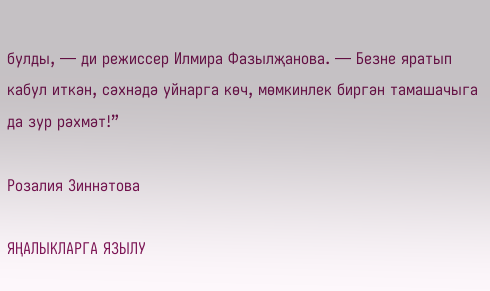булды, — ди режиссер Илмира Фазылҗанова. — Безне яратып кабул иткән, сәхнәдә уйнарга көч, мөмкинлек биргән тамашачыга да зур рәхмәт!”

Розалия Зиннәтова

ЯҢАЛЫКЛАРГА ЯЗЫЛУ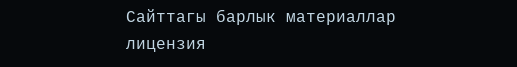Сайттагы барлык материаллар лицензия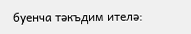буенча тәкъдим ителә: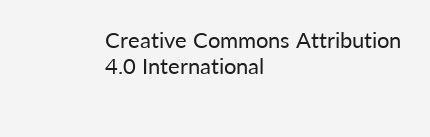Creative Commons Attribution 4.0 International